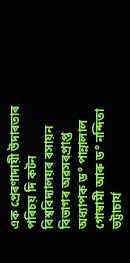এক প্ৰেৰণাদায়ী উদাৰতাৰ পৰিচয় দি কটন বিশ্ববিদ্যালয়ৰ ৰসায়ন বিভাগৰ অৱসৰপ্ৰাপ্ত অধ্যাপক ড° পান্নালাল গোস্বামী আৰু ড° নন্দিতা ভট্টাচাৰ্য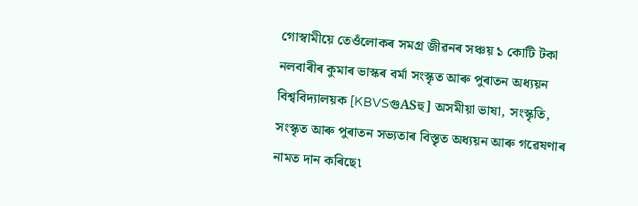গোস্বামীয়ে তেওঁলোকৰ সমগ্ৰ জীৱনৰ সঞ্চয় ১ কোটি টকা নলবাৰীৰ কুমাৰ ভাস্কৰ বৰ্মা সংস্কৃত আৰু পুৰাতন অধ্যয়ন বিশ্ববিদ্যালয়ক [KBVSগুASহু] অসমীয়া ভাষা, সংস্কৃতি, সংস্কৃত আৰু পুৰাতন সভ্যতাৰ বিস্তৃত অধ্যয়ন আৰু গৱেষণাৰ নামত দান কৰিছে৷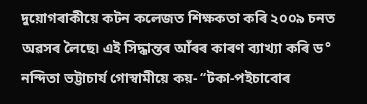দুয়োগৰাকীয়ে কটন কলেজত শিক্ষকতা কৰি ২০০৯ চনত অৱসৰ লৈছে৷ এই সিদ্ধান্তৰ আঁৰৰ কাৰণ ব্যাখ্যা কৰি ড° নন্দিতা ভট্টাচাৰ্য গোস্বামীয়ে কয়- ‘‘টকা-পইচাবোৰ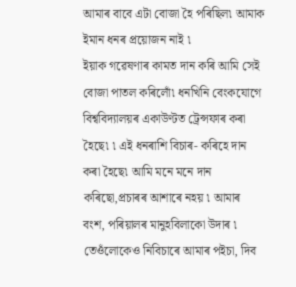আমাৰ বাবে এটা বোজা হৈ পৰিছিল৷ আমাক ইমান ধনৰ প্ৰয়োজন নাই ৷
ইয়াক গৱেষণাৰ কামত দান কৰি আমি সেই বোজা পাতল কৰিলোঁ৷ ধনখিনি বেংকযোগে বিশ্ববিদ্যালয়ৰ একাউণ্টত ট্ৰেন্সফাৰ কৰা হৈছে৷ ৷ এই ধনৰাশি বিচাৰ- কৰিহে দান কৰা হৈছে৷ আমি মনে মনে দান কৰিছো,প্ৰচাৰৰ আশাৰে নহয় ৷ আমাৰ বংশ, পৰিয়ালৰ মানুহবিলাকো উদাৰ ৷ তেওঁলোকেও নিবিচাৰে আমাৰ পইচা, দিব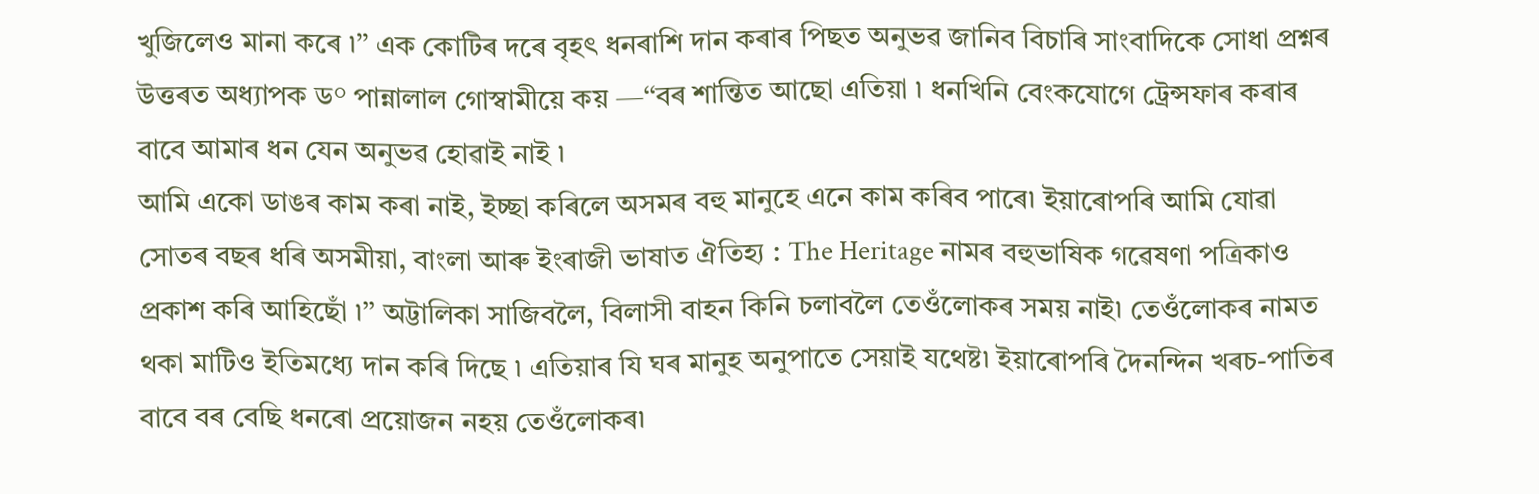খুজিলেও মানা কৰে ৷’’ এক কোটিৰ দৰে বৃহৎ ধনৰাশি দান কৰাৰ পিছত অনুভৱ জানিব বিচাৰি সাংবাদিকে সোধা প্ৰশ্নৰ উত্তৰত অধ্যাপক ড° পান্নালাল গোস্বামীয়ে কয় —‘‘বৰ শান্তিত আছো এতিয়া ৷ ধনখিনি বেংকযোগে ট্ৰেন্সফাৰ কৰাৰ বাবে আমাৰ ধন যেন অনুভৱ হোৱাই নাই ৷
আমি একো ডাঙৰ কাম কৰা নাই, ইচ্ছা কৰিলে অসমৰ বহু মানুহে এনে কাম কৰিব পাৰে৷ ইয়াৰোপৰি আমি যোৱা সোতৰ বছৰ ধৰি অসমীয়া, বাংলা আৰু ইংৰাজী ভাষাত ঐতিহ্য : The Heritage নামৰ বহুভাষিক গৱেষণা পত্ৰিকাও প্ৰকাশ কৰি আহিছোঁ ৷’’ অট্টালিকা সাজিবলৈ, বিলাসী বাহন কিনি চলাবলৈ তেওঁলোকৰ সময় নাই৷ তেওঁলোকৰ নামত থকা মাটিও ইতিমধ্যে দান কৰি দিছে ৷ এতিয়াৰ যি ঘৰ মানুহ অনুপাতে সেয়াই যথেষ্ট৷ ইয়াৰোপৰি দৈনন্দিন খৰচ-পাতিৰ বাবে বৰ বেছি ধনৰো প্ৰয়োজন নহয় তেওঁলোকৰ৷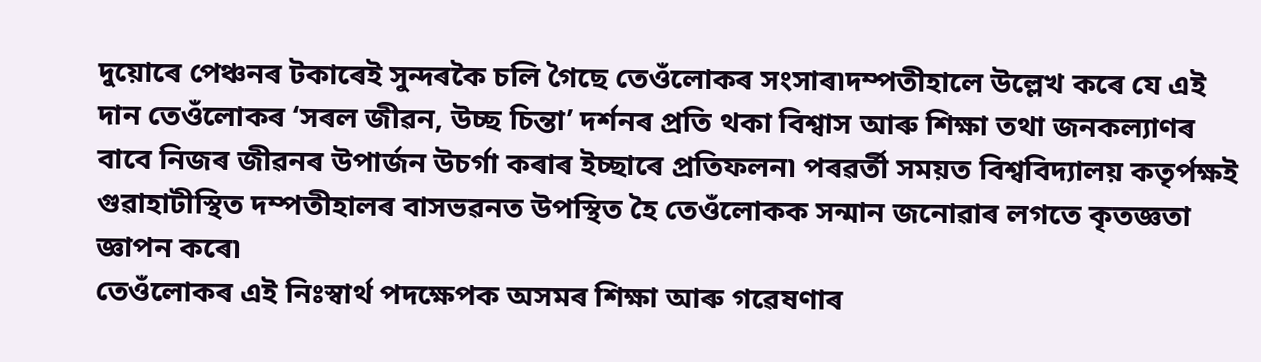দুয়োৰে পেঞ্চনৰ টকাৰেই সুন্দৰকৈ চলি গৈছে তেওঁলোকৰ সংসাৰ৷দম্পতীহালে উল্লেখ কৰে যে এই দান তেওঁলোকৰ ‘সৰল জীৱন, উচ্ছ চিন্তা’ দৰ্শনৰ প্ৰতি থকা বিশ্বাস আৰু শিক্ষা তথা জনকল্যাণৰ বাবে নিজৰ জীৱনৰ উপাৰ্জন উচৰ্গা কৰাৰ ইচ্ছাৰে প্ৰতিফলন৷ পৰৱৰ্তী সময়ত বিশ্ববিদ্যালয় কতৃৰ্পক্ষই গুৱাহাটীস্থিত দম্পতীহালৰ বাসভৱনত উপস্থিত হৈ তেওঁলোকক সন্মান জনোৱাৰ লগতে কৃতজ্ঞতা জ্ঞাপন কৰে৷
তেওঁলোকৰ এই নিঃস্বাৰ্থ পদক্ষেপক অসমৰ শিক্ষা আৰু গৱেষণাৰ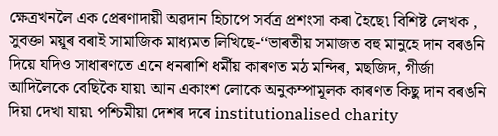ক্ষেত্ৰখনলৈ এক প্ৰেৰণাদায়ী অৱদান হিচাপে সৰ্বত্ৰ প্ৰশংসা কৰা হৈছে৷ বিশিষ্ট লেখক , সুবক্তা ময়ূৰ বৰাই সামাজিক মাধ্যমত লিখিছে-‘‘ভাৰতীয় সমাজত বহু মানুহে দান বৰঙনি দিয়ে যদিও সাধাৰণতে এনে ধনৰাশি ধৰ্মীয় কাৰণত মঠ মন্দিৰ, মছজিদ, গীৰ্জা আদিলৈকে বেছিকৈ যায়৷ আন একাংশ লোকে অনুকম্পামূলক কাৰণত কিছু দান বৰঙনি দিয়া দেখা যায়৷ পশ্চিমীয়া দেশৰ দৰে institutionalised charity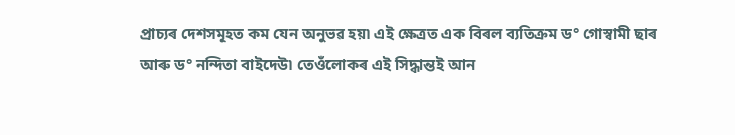প্ৰাচ্যৰ দেশসমূহত কম যেন অনুভৱ হয়৷ এই ক্ষেত্ৰত এক বিৰল ব্যতিক্ৰম ড° গোস্বামী ছাৰ আৰু ড° নন্দিতা বাইদেউ৷ তেওঁলোকৰ এই সিদ্ধান্তই আন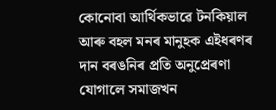কোনোবা আৰ্থিকভাৱে টনকিয়াল আৰু বহল মনৰ মানুহক এইধৰণৰ দান বৰঙনিৰ প্ৰতি অনুপ্ৰেৰণা যোগালে সমাজখন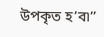উপকৃত হ’ব৷’’